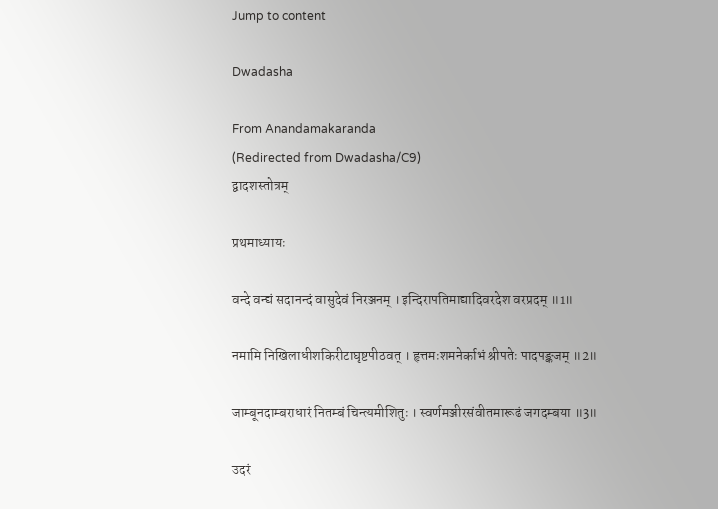Jump to content

Dwadasha

From Anandamakaranda
(Redirected from Dwadasha/C9)
द्वादशस्तोत्रम्

प्रथमाध्यायः

वन्दे वन्द्यं सदानन्दं वासुदेवं निरञ्जनम् । इन्दिरापतिमाद्यादिवरदेश वरप्रदम् ॥1॥

नमामि निखिलाधीशकिरीटाघृष्टपीठवत् । हृत्तमःशमनेर्काभं श्रीपतेः पादपङ्कजम् ॥2॥

जाम्बूनदाम्बराधारं नितम्बं चिन्त्यमीशितुः । स्वर्णमञ्जीरसंवीतमारूढं जगदम्बया ॥3॥

उदरं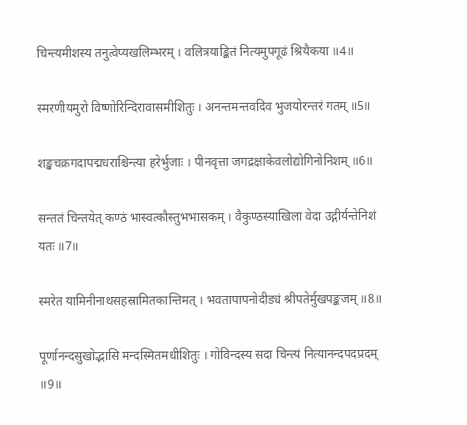चिन्त्यमीशस्य तनुत्वेप्यखलिम्भरम् । वलित्रयाङ्कितं नित्यमुपगूढं श्रियैकया ॥4॥

स्मरणीयमुरो विष्णोरिन्दिरावासमीशितुः । अनन्तमन्तवदिव भुजयोरन्तरं गतम् ॥5॥

शङ्खचक्रगदापद्मधराश्चिन्त्या हरेर्भुजाः । पीनवृत्ता जगद्रक्षाकेवलोद्योगिनोनिशम् ॥6॥

सन्ततं चिन्तयेत् कण्ठं भास्वत्कौस्तुभभासकम् । वैकुण्ठस्याखिला वेदा उद्गीर्यन्तेनिशं यतः ॥7॥

स्मरेत यामिनीनाथसहस्रामितकान्तिमत् । भवतापापनोदीड्यं श्रीपतेर्मुखपङ्कजम् ॥8॥

पूर्णानन्दसुखोद्भासि मन्दस्मितमधीशितुः । गोविन्दस्य सदा चिन्त्यं नित्यानन्दपदप्रदम् ॥9॥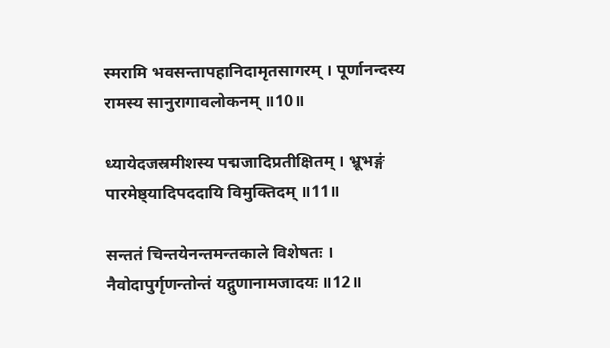स्मरामि भवसन्तापहानिदामृतसागरम् । पूर्णानन्दस्य रामस्य सानुरागावलोकनम् ॥10॥

ध्यायेदजस्रमीशस्य पद्मजादिप्रतीक्षितम् । भ्रूभङ्गं पारमेष्ठ्यादिपददायि विमुक्तिदम् ॥11॥

सन्ततं चिन्तयेनन्तमन्तकाले विशेषतः । नैवोदापुर्गृणन्तोन्तं यद्गुणानामजादयः ॥12॥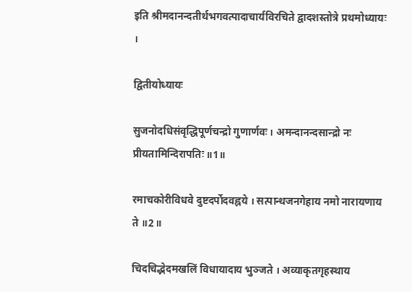इति श्रीमदानन्दतीर्थभगवत्पादाचार्यविरचिते द्वादशस्तोत्रे प्रथमोध्यायः ।

द्वितीयोध्यायः

सुजनोदधिसंवृद्धिपूर्णचन्द्रो गुणार्णवः । अमन्दानन्दसान्द्रो नः प्रीयतामिन्दिरापतिः ॥1॥

रमाचकोरीविधवे दुष्टदर्पोदवह्नये । सत्पान्थजनगेहाय नमो नारायणाय ते ॥2॥

चिदचिद्भेदमखलिं विधायादाय भुञ्जते । अव्याकृतगृहस्थाय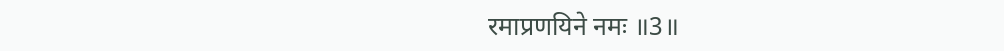रमाप्रणयिने नमः ॥3॥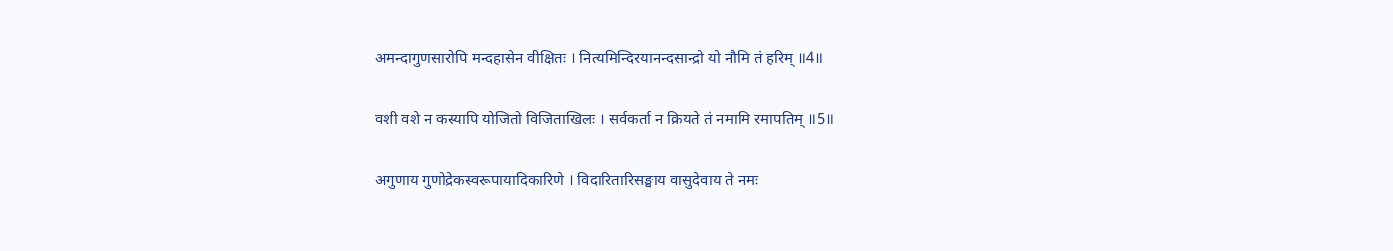अमन्दागुणसारोपि मन्दहासेन वीक्षितः । नित्यमिन्दिरयानन्दसान्द्रो यो नौमि तं हरिम् ॥4॥

वशी वशे न कस्यापि योजितो विजिताखिलः । सर्वकर्ता न क्रियते तं नमामि रमापतिम् ॥5॥

अगुणाय गुणोद्रेकस्वरूपायादिकारिणे । विदारितारिसङ्घाय वासुदेवाय ते नमः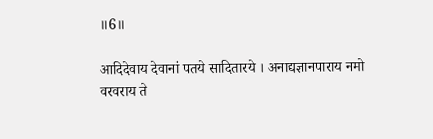॥6॥

आदिदेवाय देवानां पतये सादितारये । अनाद्यज्ञानपाराय नमो वरवराय ते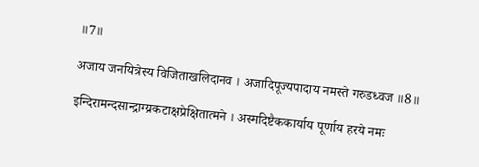॥7॥

अजाय जनयित्रेस्य विजिताखलिदानव । अजादिपूज्यपादाय नमस्ते गरुडध्वज ॥8॥

इन्दिरामन्दसान्द्राग्य्रकटाक्षप्रेक्षितात्मने । अस्मदिष्टैककार्याय पूर्णाय हरये नमः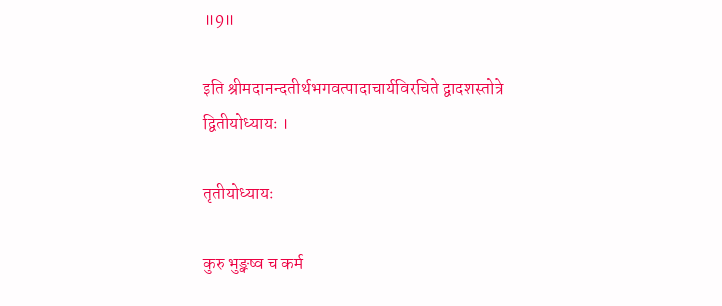॥9॥

इति श्रीमदानन्दतीर्थभगवत्पादाचार्यविरचिते द्वादशस्तोत्रे द्वितीयोध्यायः ।

तृतीयोध्यायः

कुरु भुङ्क्ष्व च कर्म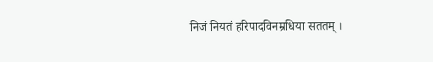निजं नियतं हरिपादविनम्रधिया सततम् ।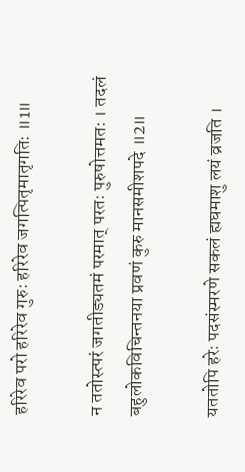हरिरेव परो हरिरेव गुरुः हरिरेव जगत्पितृमातृगतिः ॥1॥

न ततोस्त्परं जगतीड्यतमं परमात् परतः पुरुषोत्तमतः । तदलं बहुलोकविचिन्तनया प्रवणं कुरु मानसमीशपदे ॥2॥

यततोपि हरेः पदसंस्मरणे सकलं ह्यघमाशु लयं व्रजति ।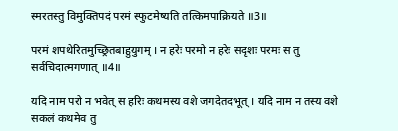स्मरतस्तु विमुक्तिपदं परमं स्फुटमेष्यति तत्किमपाक्रियते ॥3॥

परमं शपथेरितमुच्छ्रितबाहुयुगम् । न हरेः परमो न हरेः सदृशः परमः स तु सर्वचिदात्मगणात् ॥4॥

यदि नाम परो न भवेत् स हरिः कथमस्य वशे जगदेतदभूत् । यदि नाम न तस्य वशे सकलं कथमेव तु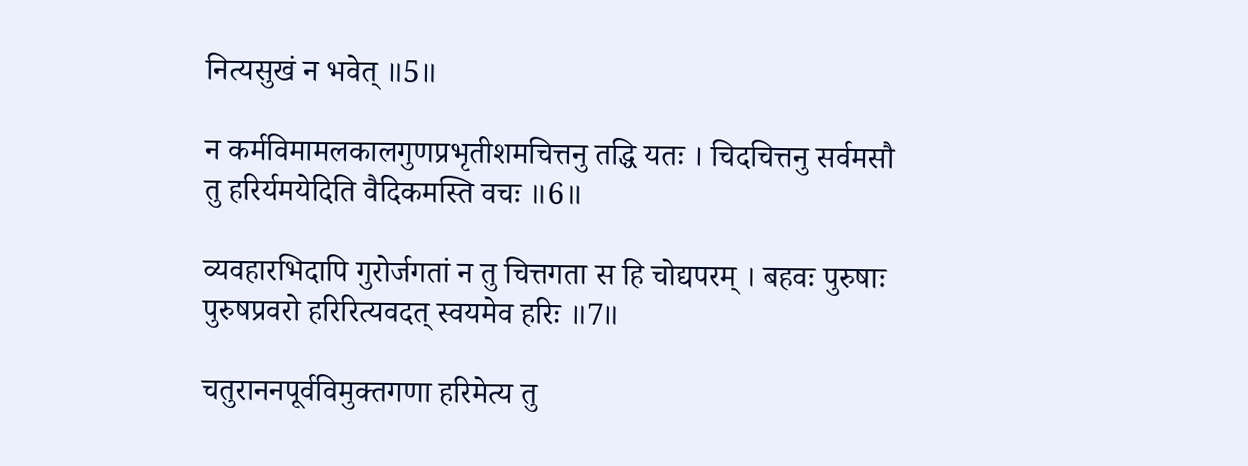नित्यसुखं न भवेत् ॥5॥

न कर्मविमामलकालगुणप्रभृतीशमचित्तनु तद्धि यतः । चिदचित्तनु सर्वमसौ तु हरिर्यमयेदिति वैदिकमस्ति वचः ॥6॥

व्यवहारभिदापि गुरोर्जगतां न तु चित्तगता स हि चोद्यपरम् । बहवः पुरुषाः पुरुषप्रवरो हरिरित्यवदत् स्वयमेव हरिः ॥7॥

चतुराननपूर्वविमुक्तगणा हरिमेत्य तु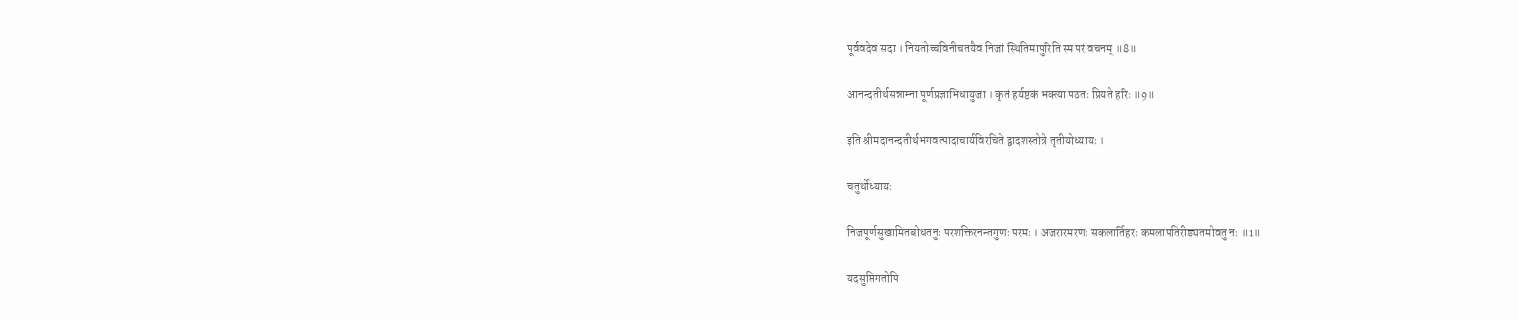पूर्ववदेव सदा । नियतोच्चविनीचतयैव निजां स्थितिमापुरिति स्म परं वचनम् ॥8॥

आनन्दतीर्थसन्नाम्ना पूर्णप्रज्ञाभिधायुजा । कृतं हर्यष्टकं भक्त्या पठतः प्रियते हरिः ॥9॥

इति श्रीमदानन्दतीर्थभगवत्पादाचार्यविरचिते द्वादशस्तोत्रे तृतीयोध्यायः ।

चतुर्थोध्यायः

निजपूर्णसुखामितबोधतनुः परशक्तिरनन्तगुणः परमः । अजरारमरणः सकलार्तिहरः कमलापतिरीड्यतमोवतु नः ॥1॥

यदसुप्तिगतोपि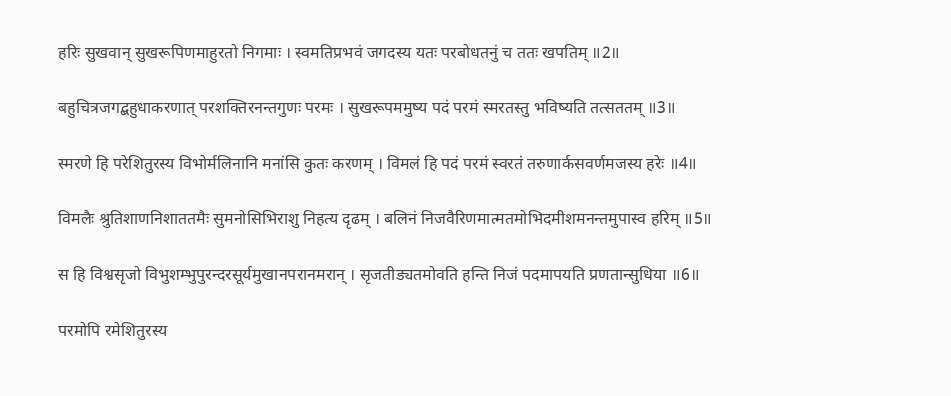हरिः सुखवान् सुखरूपिणमाहुरतो निगमाः । स्वमतिप्रभवं जगदस्य यतः परबोधतनुं च ततः खपतिम् ॥2॥

बहुचित्रजगद्बहुधाकरणात् परशक्तिरनन्तगुणः परमः । सुखरूपममुष्य पदं परमं स्मरतस्तु भविष्यति तत्सततम् ॥3॥

स्मरणे हि परेशितुरस्य विभोर्मलिनानि मनांसि कुतः करणम् । विमलं हि पदं परमं स्वरतं तरुणार्कसवर्णमजस्य हरेः ॥4॥

विमलैः श्रुतिशाणनिशाततमैः सुमनोसिभिराशु निहत्य दृढम् । बलिनं निजवैरिणमात्मतमोभिदमीशमनन्तमुपास्व हरिम् ॥5॥

स हि विश्वसृजो विभुशम्भुपुरन्दरसूर्यमुखानपरानमरान् । सृजतीड्यतमोवति हन्ति निजं पदमापयति प्रणतान्सुधिया ॥6॥

परमोपि रमेशितुरस्य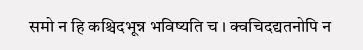समो न हि कश्चिदभून्न भविष्यति च । क्वचिदद्यतनोपि न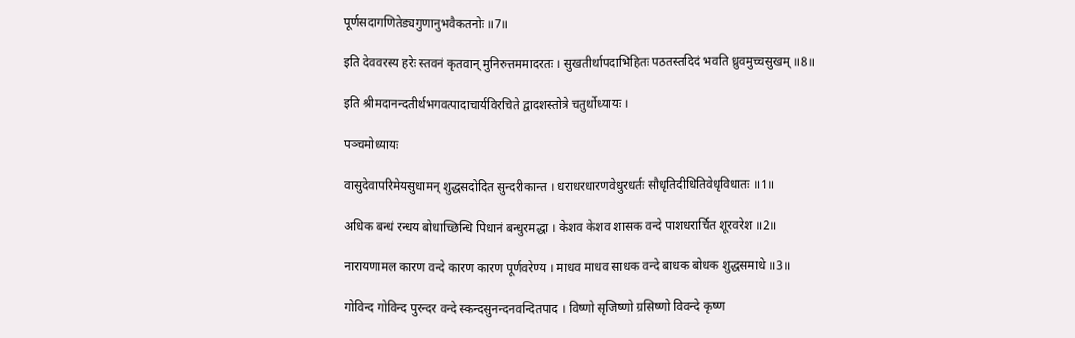पूर्णसदागणितेड्यगुणानुभवैकतनोः ॥7॥

इति देववरस्य हरेः स्तवनं कृतवान् मुनिरुत्तममादरतः । सुखतीर्थापदाभिहितः पठतस्तदिदं भवति ध्रुवमुच्चसुखम् ॥8॥

इति श्रीमदानन्दतीर्थभगवत्पादाचार्यविरचिते द्वादशस्तोत्रे चतुर्थोध्यायः ।

पञ्चमोध्यायः

वासुदेवापरिमेयसुधामन् शुद्धसदोदित सुन्दरीकान्त । धराधरधारणवेधुरधर्तः सौधृतिदीधितिवेधृविधातः ॥1॥

अधिक बन्धं रन्धय बोधाच्छिन्धि पिधानं बन्धुरमद्धा । केशव केशव शासक वन्दे पाशधरार्चित शूरवरेश ॥2॥

नारायणामल कारण वन्दे कारण कारण पूर्णवरेण्य । माधव माधव साधक वन्दे बाधक बोधक शुद्धसमाधे ॥3॥

गोविन्द गोविन्द पुरन्दर वन्दे स्कन्दसुनन्दनवन्दितपाद । विष्णो सृजिष्णो ग्रसिष्णो विवन्दे कृष्ण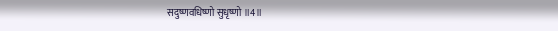सदुष्णवधिष्णो सुधृष्णो ॥4॥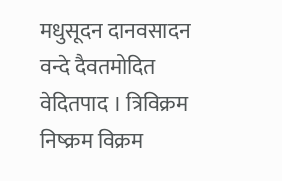मधुसूदन दानवसादन वन्दे दैवतमोदित वेदितपाद । त्रिविक्रम निष्क्रम विक्रम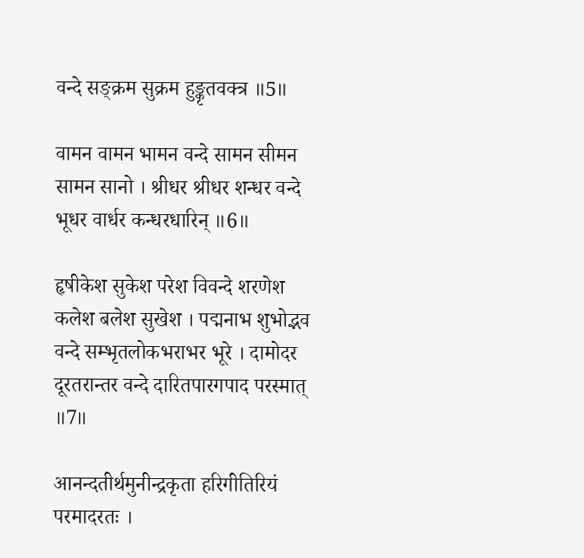वन्दे सङ्क्रम सुक्रम हुङ्कृतवक्त्र ॥5॥

वामन वामन भामन वन्दे सामन सीमन सामन सानो । श्रीधर श्रीधर शन्धर वन्दे भूधर वार्धर कन्धरधारिन् ॥6॥

हृषीकेश सुकेश परेश विवन्दे शरणेश कलेश बलेश सुखेश । पद्मनाभ शुभोद्भव वन्दे सम्भृतलोकभराभर भूरे । दामोदर दूरतरान्तर वन्दे दारितपारगपाद परस्मात् ॥7॥

आनन्दतीर्थमुनीन्द्रकृता हरिगीतिरियं परमादरतः ।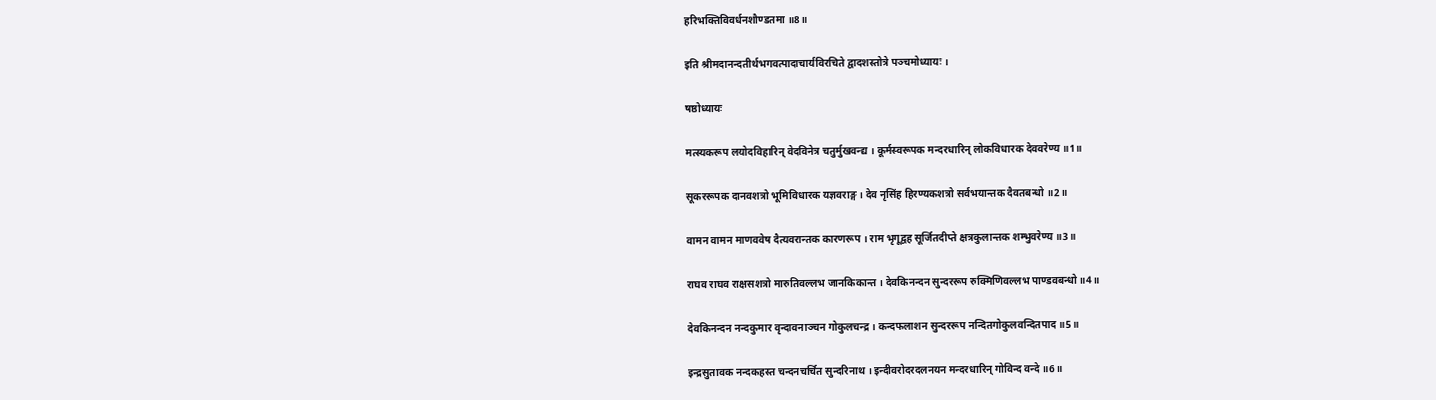हरिभक्तिविवर्धनशौण्डतमा ॥8॥

इति श्रीमदानन्दतीर्थभगवत्पादाचार्यविरचिते द्वादशस्तोत्रे पञ्चमोध्यायः ।

षष्ठोध्यायः

मत्स्यकरूप लयोदविहारिन् वेदविनेत्र चतुर्मुखवन्द्य । कूर्मस्वरूपक मन्दरधारिन् लोकविधारक देववरेण्य ॥1॥

सूकररूपक दानवशत्रो भूमिविधारक यज्ञवराङ्ग । देव नृसिंह हिरण्यकशत्रो सर्वभयान्तक दैवतबन्धो ॥2॥

वामन वामन माणववेष दैत्यवरान्तक कारणरूप । राम भृगूद्वह सूर्जितदीप्ते क्षत्रकुलान्तक शम्भुवरेण्य ॥3॥

राघव राघव राक्षसशत्रो मारुतिवल्लभ जानकिकान्त । देवकिनन्दन सुन्दररूप रुक्मिणिवल्लभ पाण्डवबन्धो ॥4॥

देवकिनन्दन नन्दकुमार वृन्दावनाञ्चन गोकुलचन्द्र । कन्दफलाशन सुन्दररूप नन्दितगोकुलवन्दितपाद ॥5॥

इन्द्रसुतावक नन्दकहस्त चन्दनचर्चित सुन्दरिनाथ । इन्दीवरोदरदलनयन मन्दरधारिन् गोविन्द वन्दे ॥6॥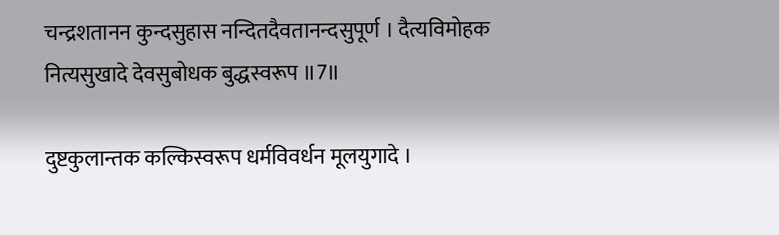चन्द्रशतानन कुन्दसुहास नन्दितदैवतानन्दसुपूर्ण । दैत्यविमोहक नित्यसुखादे देवसुबोधक बुद्धस्वरूप ॥7॥

दुष्टकुलान्तक कल्किस्वरूप धर्मविवर्धन मूलयुगादे ।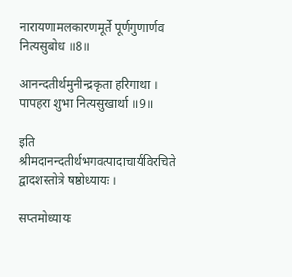नारायणामलकारणमूर्ते पूर्णगुणार्णव नित्यसुबोध ॥8॥

आनन्दतीर्थमुनीन्द्रकृता हरिगाथा । पापहरा शुभा नित्यसुखार्था ॥9॥

इति श्रीमदानन्दतीर्थभगवत्पादाचार्यविरचिते द्वादशस्तोत्रे षष्ठोध्यायः ।

सप्तमोध्यायः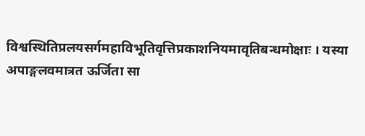विश्वस्थितिप्रलयसर्गमहाविभूतिवृत्तिप्रकाशनियमावृतिबन्धमोक्षाः । यस्या अपाङ्गलवमात्रत ऊर्जिता सा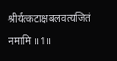श्रीर्यत्कटाक्षबलवत्यजितं नमामि ॥1॥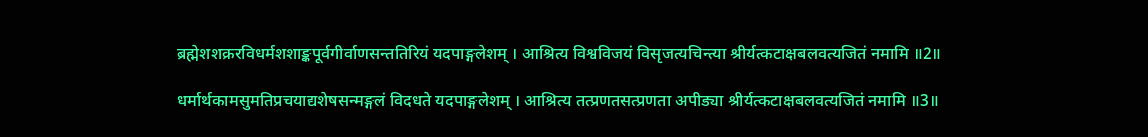ब्रह्मेशशक्ररविधर्मशशाङ्कपूर्वगीर्वाणसन्ततिरियं यदपाङ्गलेशम् । आश्रित्य विश्वविजयं विसृजत्यचिन्त्या श्रीर्यत्कटाक्षबलवत्यजितं नमामि ॥2॥

धर्मार्थकामसुमतिप्रचयाद्यशेषसन्मङ्गलं विदधते यदपाङ्गलेशम् । आश्रित्य तत्प्रणतसत्प्रणता अपीड्या श्रीर्यत्कटाक्षबलवत्यजितं नमामि ॥3॥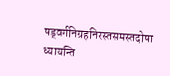षड्वर्गनिग्रहनिरस्तसमस्तदोषा ध्यायन्ति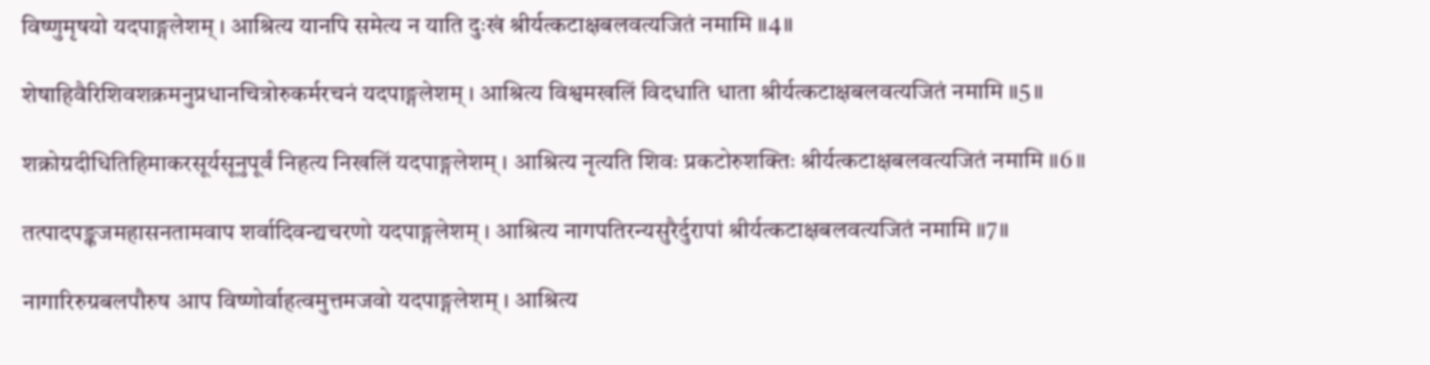विष्णुमृषयो यदपाङ्गलेशम् । आश्रित्य यानपि समेत्य न याति दुःखं श्रीर्यत्कटाक्षबलवत्यजितं नमामि ॥4॥

शेषाहिवैरिशिवशक्रमनुप्रधानचित्रोरुकर्मरचनं यदपाङ्गलेशम् । आश्रित्य विश्वमखलिं विदधाति धाता श्रीर्यत्कटाक्षबलवत्यजितं नमामि ॥5॥

शक्रोग्रदीधितिहिमाकरसूर्यसूनुपूर्वं निहत्य निखलिं यदपाङ्गलेशम् । आश्रित्य नृत्यति शिवः प्रकटोरुशक्तिः श्रीर्यत्कटाक्षबलवत्यजितं नमामि ॥6॥

तत्पादपङ्कजमहासनतामवाप शर्वादिवन्द्यचरणो यदपाङ्गलेशम् । आश्रित्य नागपतिरन्यसुरैर्दुरापां श्रीर्यत्कटाक्षबलवत्यजितं नमामि ॥7॥

नागारिरुग्रबलपौरुष आप विष्णोर्वाहत्वमुत्तमजवो यदपाङ्गलेशम् । आश्रित्य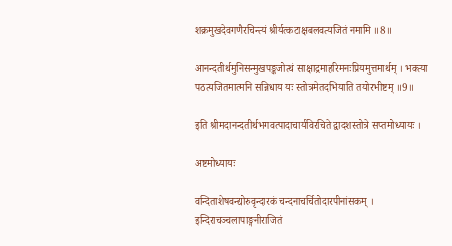शक्रमुखदेवगणैरचिन्त्यं श्रीर्यत्कटाक्षबलवत्यजितं नमामि ॥8॥

आनन्दतीर्थमुनिसन्मुखपङ्कजोत्थं साक्षाद्रमाहरिमनःप्रियमुत्तमार्थम् । भक्त्या पठत्यजितमात्मनि सन्निधाय यः स्तोत्रमेतदभियाति तयोरभीष्टम् ॥9॥

इति श्रीमदानन्दतीर्थभगवत्पादाचार्यविरचिते द्वादशस्तोत्रे सप्तमोध्यायः ।

अष्टमोध्यायः

वन्दिताशेषवन्द्योरुवृन्दारकं चन्दनाचर्चितोदारपीनांसकम् । इन्दिराचञ्चलापाङ्गनीराजितं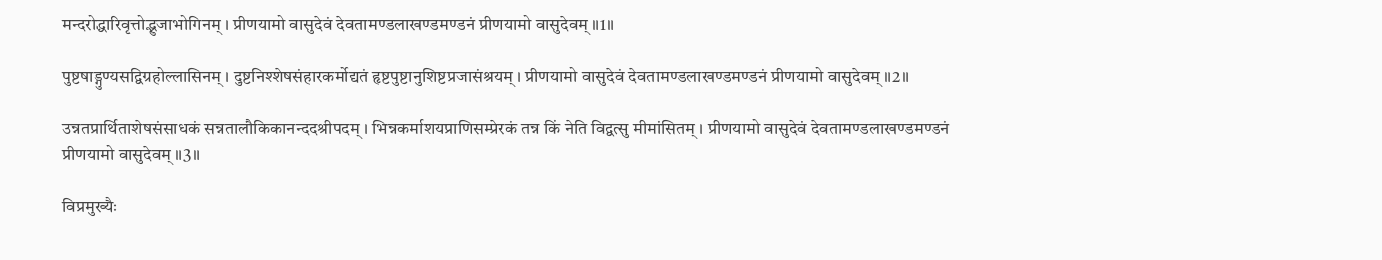मन्दरोद्धारिवृत्तोद्भुजाभोगिनम् । प्रीणयामो वासुदेवं देवतामण्डलाखण्डमण्डनं प्रीणयामो वासुदेवम् ॥1॥

पुष्टषाड्गुण्यसद्विग्रहोल्लासिनम् । दुष्टनिश्शेषसंहारकर्मोद्यतं हृष्टपुष्टानुशिष्टप्रजासंश्रयम् । प्रीणयामो वासुदेवं देवतामण्डलाखण्डमण्डनं प्रीणयामो वासुदेवम् ॥2॥

उन्नतप्रार्थिताशेषसंसाधकं सन्नतालौकिकानन्ददश्रीपदम् । भिन्नकर्माशयप्राणिसम्प्रेरकं तन्न किं नेति विद्वत्सु मीमांसितम् । प्रीणयामो वासुदेवं देवतामण्डलाखण्डमण्डनं प्रीणयामो वासुदेवम् ॥3॥

विप्रमुख्यैः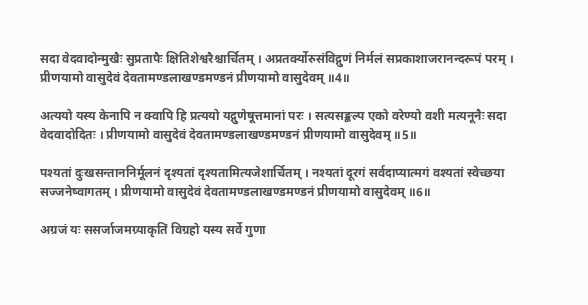सदा वेदवादोन्मुखैः सुप्रतापैः क्षितिशेश्वरैश्चार्चितम् । अप्रतर्क्योरुसंविद्गुणं निर्मलं सप्रकाशाजरानन्दरूपं परम् । प्रीणयामो वासुदेवं देवतामण्डलाखण्डमण्डनं प्रीणयामो वासुदेवम् ॥4॥

अत्ययो यस्य केनापि न क्वापि हि प्रत्ययो यद्गुणेषूत्तमानां परः । सत्यसङ्कल्प एको वरेण्यो वशी मत्यनूनैः सदा वेदवादोदितः । प्रीणयामो वासुदेवं देवतामण्डलाखण्डमण्डनं प्रीणयामो वासुदेवम् ॥5॥

पश्यतां दुःखसन्ताननिर्मूलनं दृश्यतां दृश्यतामित्यजेशार्चितम् । नश्यतां दूरगं सर्वदाप्यात्मगं वश्यतां स्वेच्छया सज्जनेष्वागतम् । प्रीणयामो वासुदेवं देवतामण्डलाखण्डमण्डनं प्रीणयामो वासुदेवम् ॥6॥

अग्रजं यः ससर्जाजमग्र्याकृतिं विग्रहो यस्य सर्वे गुणा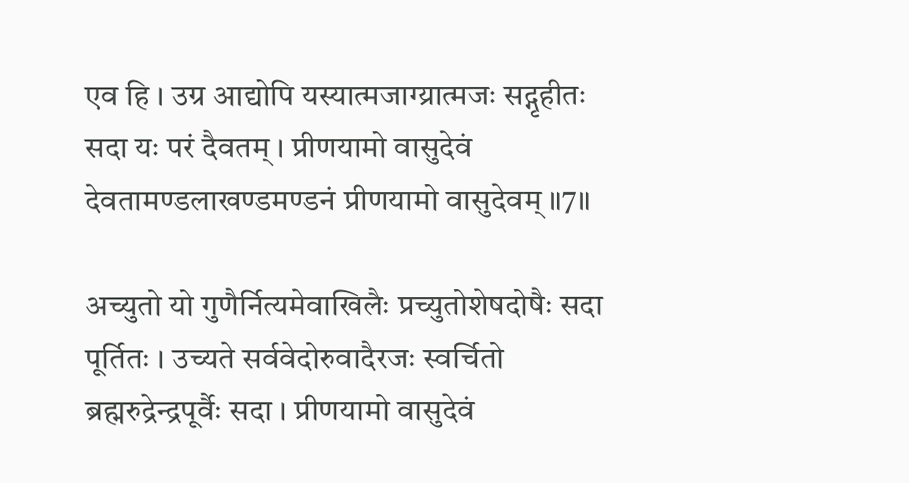एव हि । उग्र आद्योपि यस्यात्मजाग्य्रात्मजः सद्गृहीतः सदा यः परं दैवतम् । प्रीणयामो वासुदेवं देवतामण्डलाखण्डमण्डनं प्रीणयामो वासुदेवम् ॥7॥

अच्युतो यो गुणैर्नित्यमेवाखिलैः प्रच्युतोशेषदोषैः सदा पूर्तितः । उच्यते सर्ववेदोरुवादैरजः स्वर्चितो ब्रह्मरुद्रेन्द्रपूर्वैः सदा । प्रीणयामो वासुदेवं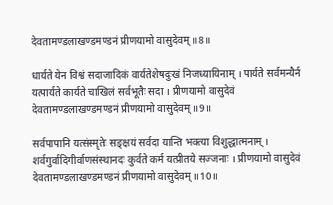देवतामण्डलाखण्डमण्डनं प्रीणयामो वासुदेवम् ॥8॥

धार्यते येन विश्वं सदाजादिकं वार्यतेशेषदुःखं निजध्यायिनाम् । पार्यते सर्वमन्यैर्न यत्पार्यते कार्यते चाखिलं सर्वभूतैः सदा । प्रीणयामो वासुदेवं देवतामण्डलाखण्डमण्डनं प्रीणयामो वासुदेवम् ॥9॥

सर्वपापानि यत्संस्मृतेः सङ्क्षयं सर्वदा यान्ति भक्त्या विशुद्धात्मनाम् । शर्वगुर्वादिगीर्वाणसंस्थानदः कुर्वते कर्म यत्प्रीतये सज्जनाः । प्रीणयामो वासुदेवं देवतामण्डलाखण्डमण्डनं प्रीणयामो वासुदेवम् ॥10॥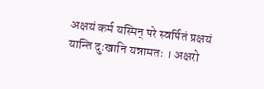अक्षयं कर्म यस्मिन् परे स्वर्पितं प्रक्षयं यान्ति दुःखानि यन्नामतः । अक्षरो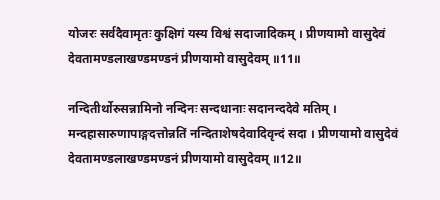योजरः सर्वदैवामृतः कुक्षिगं यस्य विश्वं सदाजादिकम् । प्रीणयामो वासुदेवं देवतामण्डलाखण्डमण्डनं प्रीणयामो वासुदेवम् ॥11॥

नन्दितीर्थोरुसन्नामिनो नन्दिनः सन्दधानाः सदानन्ददेवे मतिम् । मन्दहासारुणापाङ्गदत्तोन्नतिं नन्दिताशेषदेवादिवृन्दं सदा । प्रीणयामो वासुदेवं देवतामण्डलाखण्डमण्डनं प्रीणयामो वासुदेवम् ॥12॥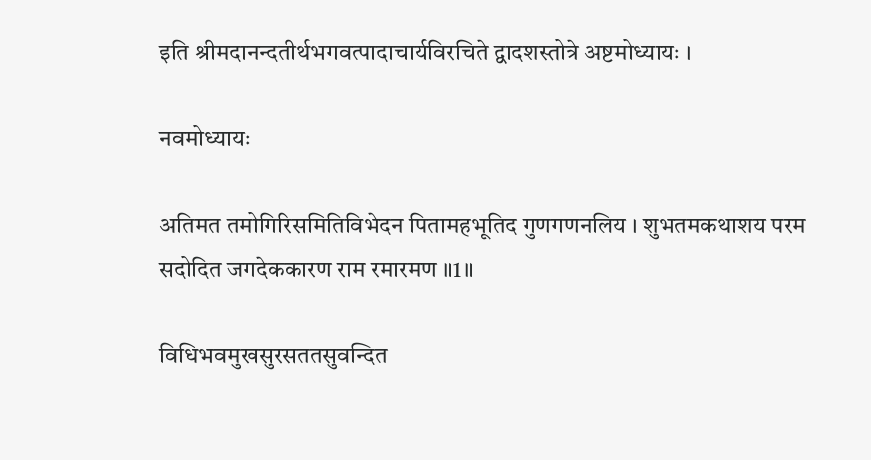इति श्रीमदानन्दतीर्थभगवत्पादाचार्यविरचिते द्वादशस्तोत्रे अष्टमोध्यायः ।

नवमोध्यायः

अतिमत तमोगिरिसमितिविभेदन पितामहभूतिद गुणगणनलिय । शुभतमकथाशय परम सदोदित जगदेककारण राम रमारमण ॥1॥

विधिभवमुखसुरसततसुवन्दित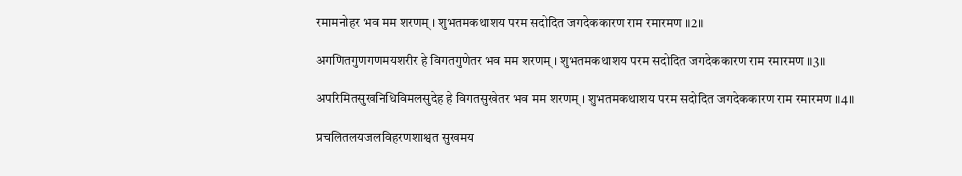रमामनोहर भव मम शरणम् । शुभतमकथाशय परम सदोदित जगदेककारण राम रमारमण ॥2॥

अगणितगुणगणमयशरीर हे विगतगुणेतर भव मम शरणम् । शुभतमकथाशय परम सदोदित जगदेककारण राम रमारमण ॥3॥

अपरिमितसुखनिधिविमलसुदेह हे विगतसुखेतर भव मम शरणम् । शुभतमकथाशय परम सदोदित जगदेककारण राम रमारमण ॥4॥

प्रचलितलयजलविहरणशाश्वत सुखमय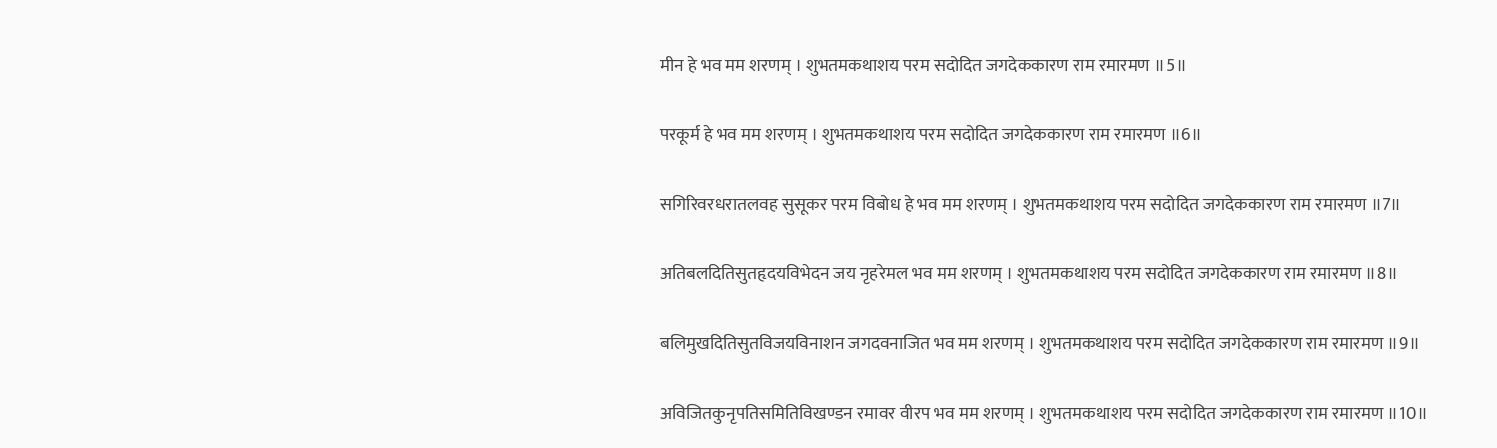मीन हे भव मम शरणम् । शुभतमकथाशय परम सदोदित जगदेककारण राम रमारमण ॥5॥

परकूर्म हे भव मम शरणम् । शुभतमकथाशय परम सदोदित जगदेककारण राम रमारमण ॥6॥

सगिरिवरधरातलवह सुसूकर परम विबोध हे भव मम शरणम् । शुभतमकथाशय परम सदोदित जगदेककारण राम रमारमण ॥7॥

अतिबलदितिसुतहृदयविभेदन जय नृहरेमल भव मम शरणम् । शुभतमकथाशय परम सदोदित जगदेककारण राम रमारमण ॥8॥

बलिमुखदितिसुतविजयविनाशन जगदवनाजित भव मम शरणम् । शुभतमकथाशय परम सदोदित जगदेककारण राम रमारमण ॥9॥

अविजितकुनृपतिसमितिविखण्डन रमावर वीरप भव मम शरणम् । शुभतमकथाशय परम सदोदित जगदेककारण राम रमारमण ॥10॥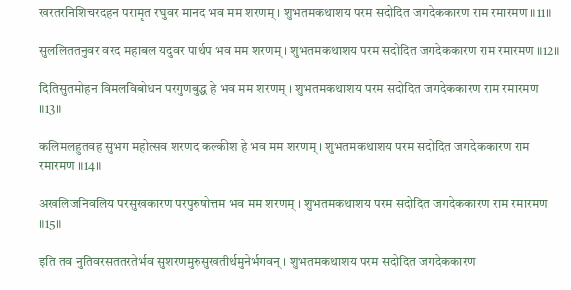खरतरनिशिचरदहन परामृत रघुवर मानद भव मम शरणम् । शुभतमकथाशय परम सदोदित जगदेककारण राम रमारमण ॥11॥

सुललिततनुवर वरद महाबल यदुवर पार्थप भव मम शरणम् । शुभतमकथाशय परम सदोदित जगदेककारण राम रमारमण ॥12॥

दितिसुतमोहन विमलविबोधन परगुणबुद्ध हे भव मम शरणम् । शुभतमकथाशय परम सदोदित जगदेककारण राम रमारमण ॥13॥

कलिमलहुतवह सुभग महोत्सव शरणद कल्कीश हे भव मम शरणम् । शुभतमकथाशय परम सदोदित जगदेककारण राम रमारमण ॥14॥

अखलिजनिवलिय परसुखकारण परपुरुषोत्तम भव मम शरणम् । शुभतमकथाशय परम सदोदित जगदेककारण राम रमारमण ॥15॥

इति तव नुतिवरसततरतेर्भव सुशरणमुरुसुखतीर्थमुनेर्भगवन् । शुभतमकथाशय परम सदोदित जगदेककारण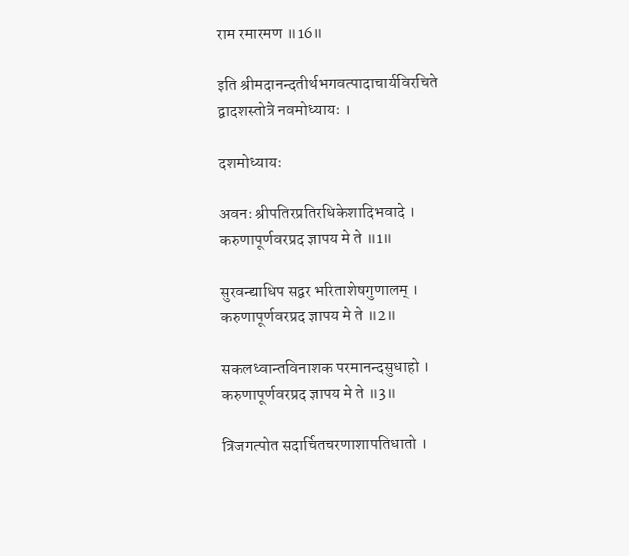राम रमारमण ॥16॥

इति श्रीमदानन्दतीर्थभगवत्पादाचार्यविरचिते द्वादशस्तोत्रे नवमोध्यायः ।

दशमोध्यायः

अवनः श्रीपतिरप्रतिरधिकेशादिभवादे । करुणापूर्णवरप्रद ज्ञापय मे ते ॥1॥

सुरवन्द्याधिप सद्वर भरिताशेषगुणालम् । करुणापूर्णवरप्रद ज्ञापय मे ते ॥2॥

सकलध्वान्तविनाशक परमानन्दसुधाहो । करुणापूर्णवरप्रद ज्ञापय मे ते ॥3॥

त्रिजगत्पोत सदार्चितचरणाशापतिधातो ।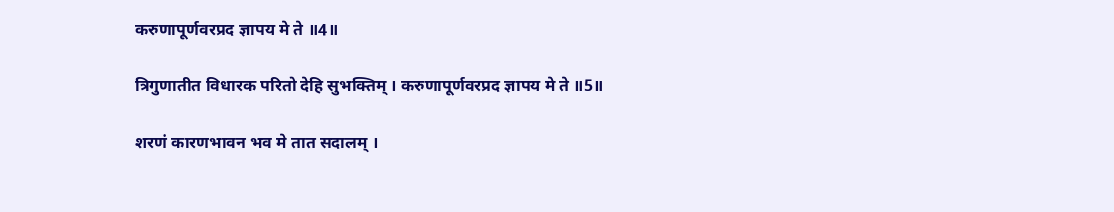करुणापूर्णवरप्रद ज्ञापय मे ते ॥4॥

त्रिगुणातीत विधारक परितो देहि सुभक्तिम् । करुणापूर्णवरप्रद ज्ञापय मे ते ॥5॥

शरणं कारणभावन भव मे तात सदालम् ।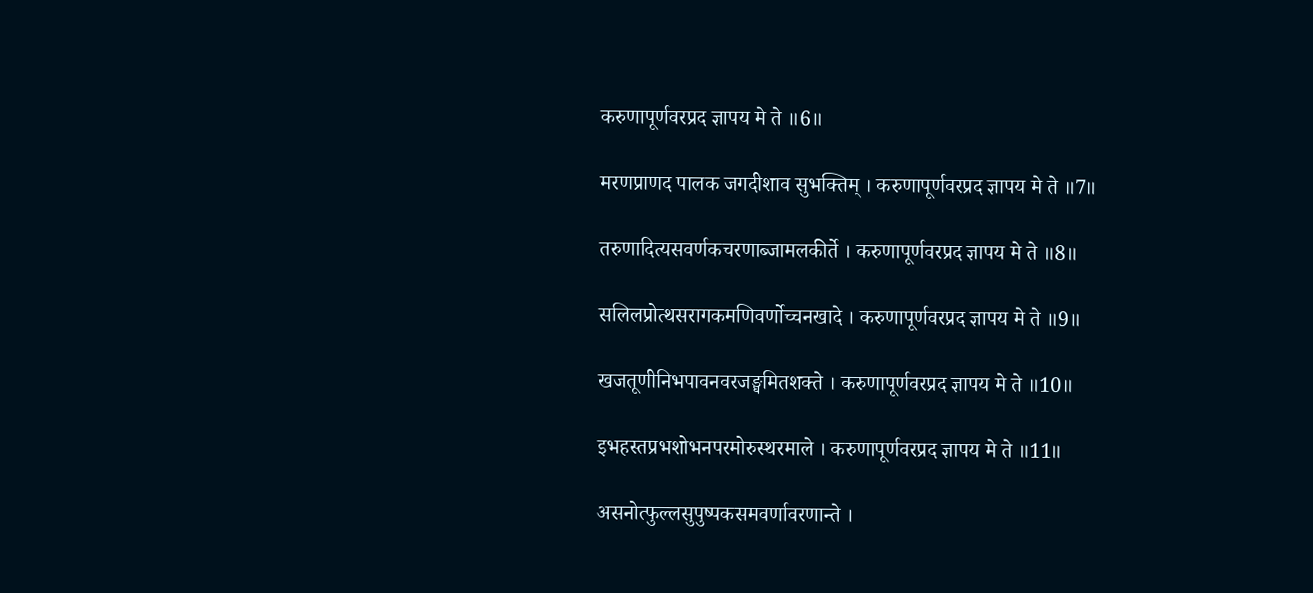करुणापूर्णवरप्रद ज्ञापय मे ते ॥6॥

मरणप्राणद पालक जगदीशाव सुभक्तिम् । करुणापूर्णवरप्रद ज्ञापय मे ते ॥7॥

तरुणादित्यसवर्णकचरणाब्जामलकीर्ते । करुणापूर्णवरप्रद ज्ञापय मे ते ॥8॥

सलिलप्रोत्थसरागकमणिवर्णोच्चनखादे । करुणापूर्णवरप्रद ज्ञापय मे ते ॥9॥

खजतूणीनिभपावनवरजङ्घमितशक्ते । करुणापूर्णवरप्रद ज्ञापय मे ते ॥10॥

इभहस्तप्रभशोभनपरमोरुस्थरमाले । करुणापूर्णवरप्रद ज्ञापय मे ते ॥11॥

असनोत्फुल्लसुपुष्पकसमवर्णावरणान्ते ।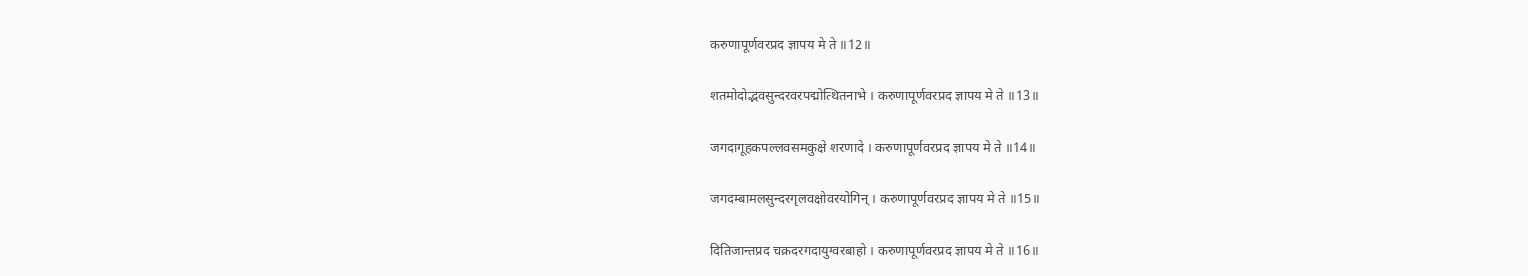करुणापूर्णवरप्रद ज्ञापय मे ते ॥12॥

शतमोदोद्भवसुन्दरवरपद्मोत्थितनाभे । करुणापूर्णवरप्रद ज्ञापय मे ते ॥13॥

जगदागूहकपल्लवसमकुक्षे शरणादे । करुणापूर्णवरप्रद ज्ञापय मे ते ॥14॥

जगदम्बामलसुन्दरगृलवक्षोवरयोगिन् । करुणापूर्णवरप्रद ज्ञापय मे ते ॥15॥

दितिजान्तप्रद चक्रदरगदायुग्वरबाहो । करुणापूर्णवरप्रद ज्ञापय मे ते ॥16॥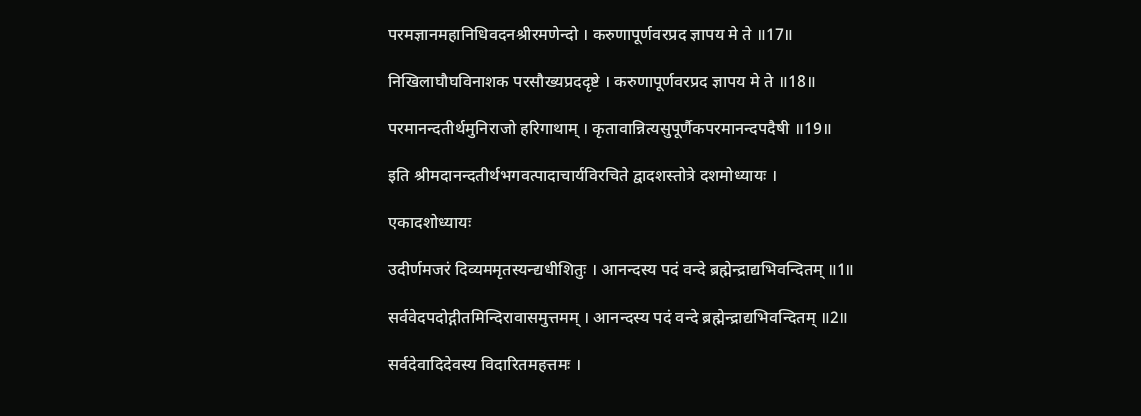परमज्ञानमहानिधिवदनश्रीरमणेन्दो । करुणापूर्णवरप्रद ज्ञापय मे ते ॥17॥

निखिलाघौघविनाशक परसौख्यप्रददृष्टे । करुणापूर्णवरप्रद ज्ञापय मे ते ॥18॥

परमानन्दतीर्थमुनिराजो हरिगाथाम् । कृतावान्नित्यसुपूर्णैकपरमानन्दपदैषी ॥19॥

इति श्रीमदानन्दतीर्थभगवत्पादाचार्यविरचिते द्वादशस्तोत्रे दशमोध्यायः ।

एकादशोध्यायः

उदीर्णमजरं दिव्यममृतस्यन्द्यधीशितुः । आनन्दस्य पदं वन्दे ब्रह्मेन्द्राद्यभिवन्दितम् ॥1॥

सर्ववेदपदोद्गीतमिन्दिरावासमुत्तमम् । आनन्दस्य पदं वन्दे ब्रह्मेन्द्राद्यभिवन्दितम् ॥2॥

सर्वदेवादिदेवस्य विदारितमहत्तमः ।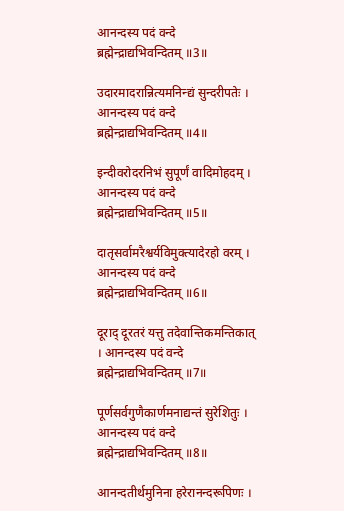आनन्दस्य पदं वन्दे ब्रह्मेन्द्राद्यभिवन्दितम् ॥3॥

उदारमादरान्नित्यमनिन्द्यं सुन्दरीपतेः । आनन्दस्य पदं वन्दे ब्रह्मेन्द्राद्यभिवन्दितम् ॥4॥

इन्दीवरोदरनिभं सुपूर्णं वादिमोहदम् । आनन्दस्य पदं वन्दे ब्रह्मेन्द्राद्यभिवन्दितम् ॥5॥

दातृसर्वामरैश्वर्यविमुक्त्यादेरहो वरम् । आनन्दस्य पदं वन्दे ब्रह्मेन्द्राद्यभिवन्दितम् ॥6॥

दूराद् दूरतरं यत्तु तदेवान्तिकमन्तिकात् । आनन्दस्य पदं वन्दे ब्रह्मेन्द्राद्यभिवन्दितम् ॥7॥

पूर्णसर्वगुणैकार्णमनाद्यन्तं सुरेशितुः । आनन्दस्य पदं वन्दे ब्रह्मेन्द्राद्यभिवन्दितम् ॥8॥

आनन्दतीर्थमुनिना हरेरानन्दरूपिणः ।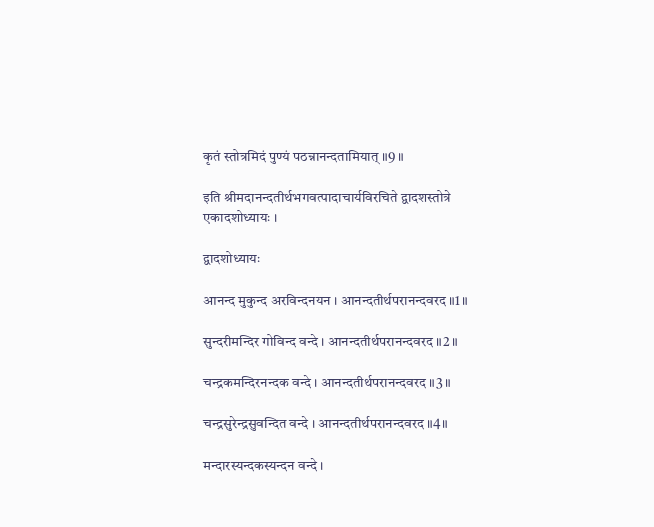कृतं स्तोत्रमिदं पुण्यं पठन्नानन्दतामियात् ॥9॥

इति श्रीमदानन्दतीर्थभगवत्पादाचार्यविरचिते द्वादशस्तोत्रे एकादशोध्यायः ।

द्वादशोध्यायः

आनन्द मुकुन्द अरविन्दनयन । आनन्दतीर्थपरानन्दवरद ॥1॥

सुन्दरीमन्दिर गोविन्द वन्दे । आनन्दतीर्थपरानन्दवरद ॥2॥

चन्द्रकमन्दिरनन्दक वन्दे । आनन्दतीर्थपरानन्दवरद ॥3॥

चन्द्रसुरेन्द्रसुवन्दित वन्दे । आनन्दतीर्थपरानन्दवरद ॥4॥

मन्दारस्यन्दकस्यन्दन वन्दे ।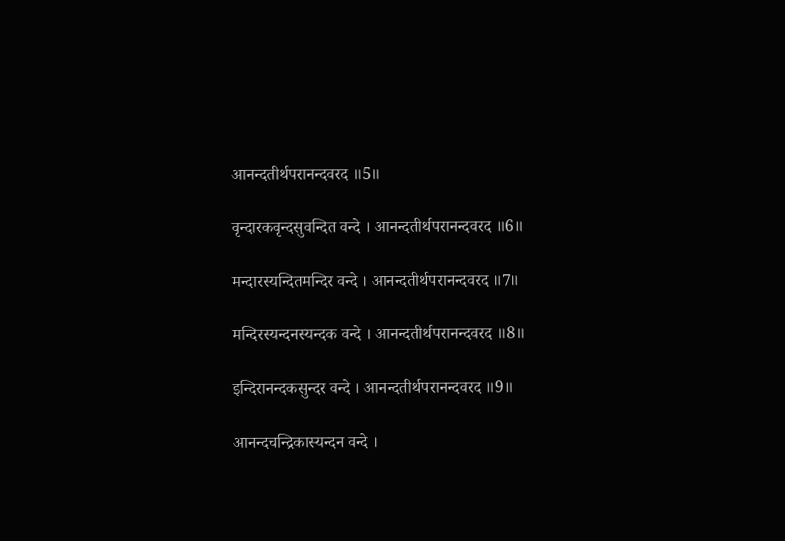आनन्दतीर्थपरानन्दवरद ॥5॥

वृन्दारकवृन्दसुवन्दित वन्दे । आनन्दतीर्थपरानन्दवरद ॥6॥

मन्दारस्यन्दितमन्दिर वन्दे । आनन्दतीर्थपरानन्दवरद ॥7॥

मन्दिरस्यन्दनस्यन्दक वन्दे । आनन्दतीर्थपरानन्दवरद ॥8॥

इन्दिरानन्दकसुन्दर वन्दे । आनन्दतीर्थपरानन्दवरद ॥9॥

आनन्दचन्द्रिकास्यन्दन वन्दे ।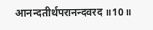आनन्दतीर्थपरानन्दवरद ॥10॥